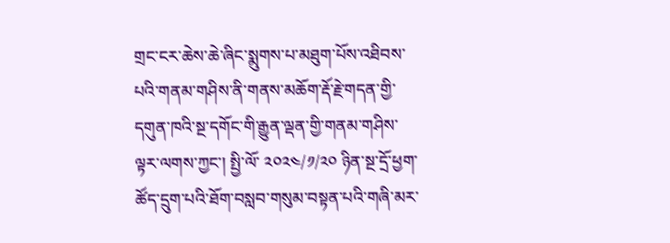གྲང་ངར་ཆེས་ཆེ་ཞིང་སྨུགས་པ་མཐུག་པོས་འཐིབས་པའི་གནམ་གཤིས་ནི་གནས་མཆོག་རྡོ་རྗེ་གདན་གྱི་དགུན་ཁའི་སྔ་དགོང་གི་རྒྱུན་ལྡན་གྱི་གནམ་གཤིས་ལྟར་ལགས་ཀྱང་། སྤྱི་ལོ་ ༢༠༢༤/༡/༢༠ ཉིན་སྔ་དྲོ་ཕྱག་ཚོད་དྲུག་པའི་ཐོག་བསླབ་གསུམ་བསྟན་པའི་གཞི་མར་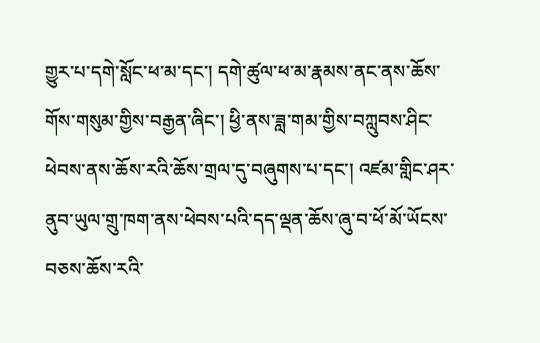གྱུར་པ་དགེ་སློང་ཕ་མ་དང་། དགེ་ཚུལ་ཕ་མ་རྣམས་ནང་ནས་ཆོས་གོས་གསུམ་གྱིས་བརྒྱན་ཞིང་། ཕྱི་ནས་ཟླ་གམ་གྱིས་བཀླུབས་ཤིང་ཕེབས་ནས་ཆོས་རའི་ཆོས་གྲལ་དུ་བཞུགས་པ་དང་། འཛམ་གླིང་ཤར་ནུབ་ཡུལ་གྲུ་ཁག་ནས་ཕེབས་པའི་དད་ལྡན་ཆོས་ཞུ་བ་ཕོ་མོ་ཡོངས་བཅས་ཆོས་རའི་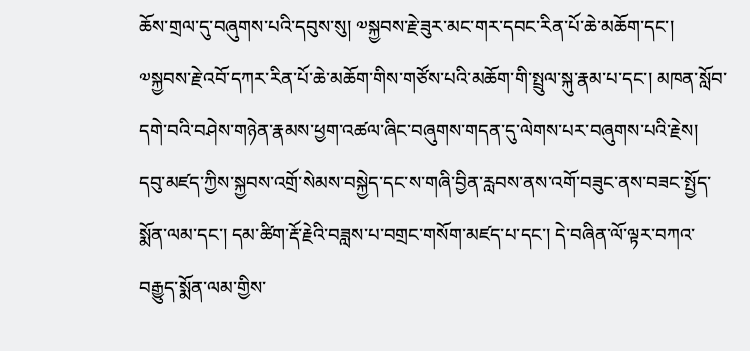ཆོས་གྲལ་དུ་བཞུགས་པའི་དབུས་སུ། ༧སྐྱབས་རྗེ་ཟུར་མང་གར་དབང་རིན་པོ་ཆེ་མཆོག་དང་། ༧སྐྱབས་རྗེ་འབོ་དཀར་རིན་པོ་ཆེ་མཆོག་གིས་གཙོས་པའི་མཆོག་གི་སྤྲུལ་སྐུ་རྣམ་པ་དང་། མཁན་སློབ་དགེ་བའི་བཤེས་གཉེན་རྣམས་ཕྱག་འཚལ་ཞིང་བཞུགས་གདན་དུ་ལེགས་པར་བཞུགས་པའི་རྗེས། དབུ་མཛད་ཀྱིས་སྐྱབས་འགྲོ་སེམས་བསྐྱེད་དང་ས་གཞི་བྱིན་རླབས་ནས་འགོ་བཟུང་ནས་བཟང་སྤྱོད་སྨོན་ལམ་དང་། དམ་ཚིག་རྡོ་རྗེའི་བཟླས་པ་བགྲང་གསོག་མཛད་པ་དང་། དེ་བཞིན་ལོ་ལྟར་བཀའ་བརྒྱུད་སྨོན་ལམ་གྱིས་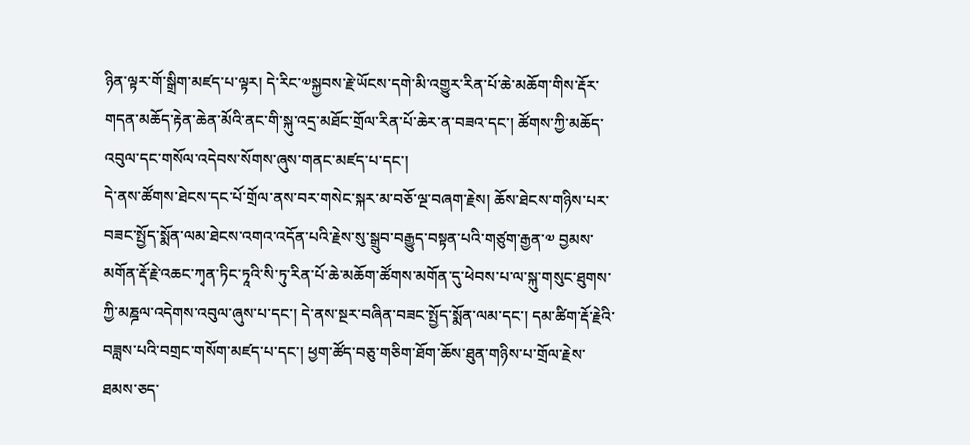ཉིན་ལྟར་གོ་སྒྲིག་མཛད་པ་ལྟར། དེ་རིང་༧སྐྱབས་རྗེ་ཡོངས་དགེ་མི་འགྱུར་རིན་པོ་ཆེ་མཆོག་གིས་རྡོར་གདན་མཆོད་རྟེན་ཆེན་མོའི་ནང་གི་སྐུ་འདྲ་མཐོང་གྲོལ་རིན་པོ་ཆེར་ན་བཟའ་དང་། ཚོགས་ཀྱི་མཆོད་འབུལ་དང་གསོལ་འདེབས་སོགས་ཞུས་གནང་མཛད་པ་དང་།
དེ་ནས་ཚོགས་ཐེངས་དང་པོ་གྲོལ་ནས་བར་གསེང་སྐར་མ་བཅོ་ལྔ་བཞག་རྗེས། ཆོས་ཐེངས་གཉིས་པར་བཟང་སྤྱོད་སྨོན་ལམ་ཐེངས་འགའ་འདོན་པའི་རྗེས་སུ་སྒྲུབ་བརྒྱུད་བསྟན་པའི་གཙུག་རྒྱན་༧ བྱམས་མགོན་རྡོ་རྗེ་འཆང་ཀྭན་ཏིང་ཏཱའི་སི་ཏུ་རིན་པོ་ཆེ་མཆོག་ཚོགས་མགོན་དུ་ཕེབས་པ་ལ་སྐུ་གསུང་ཐུགས་ཀྱི་མཎྜལ་འདེགས་འབུལ་ཞུས་པ་དང་། དེ་ནས་སྔར་བཞིན་བཟང་སྤྱོད་སྨོན་ལམ་དང་། དམ་ཚིག་རྡོ་རྗེའི་བཟླས་པའི་བགྲང་གསོག་མཛད་པ་དང་། ཕྱག་ཚོད་བཅུ་གཅིག་ཐོག་ཆོས་ཐུན་གཉིས་པ་གྲོལ་རྗེས་ཐམས་ཅད་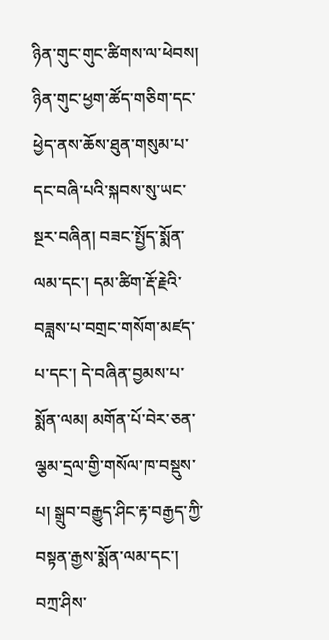ཉིན་གུང་གུང་ཚིགས་ལ་ཕེབས།
ཉིན་གུང་ཕྱག་ཚོད་གཅིག་དང་ཕྱེད་ནས་ཆོས་ཐུན་གསུམ་པ་དང་བཞི་པའི་སྐབས་སུ་ཡང་སྔར་བཞིན། བཟང་སྤྱོད་སྨོན་ལམ་དང་། དམ་ཚིག་རྡོ་རྗེའི་བཟླས་པ་བགྲང་གསོག་མཛད་པ་དང་། དེ་བཞིན་བྱམས་པ་སྨོན་ལམ། མགོན་པོ་བེར་ཅན་ལྕམ་དྲལ་གྱི་གསོལ་ཁ་བསྡུས་པ། སྒྲུབ་བརྒྱུད་ཤིང་རྟ་བརྒྱད་ཀྱི་བསྟན་རྒྱས་སྨོན་ལམ་དང་། བཀྲ་ཤིས་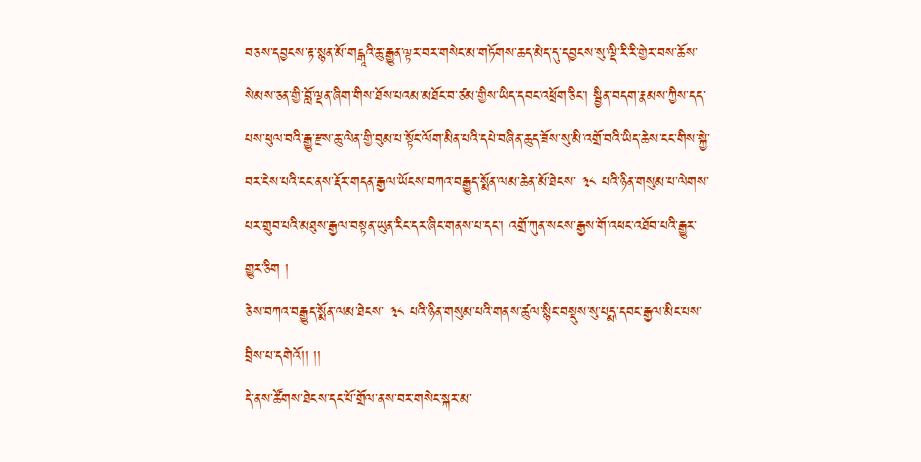བཅས་དབྱངས་རྟ་སྙན་མོ་གངྒཱའི་ཆུ་རྒྱུན་ལྟར་བར་གསེང་མ་གཏོགས་ཆད་མེད་དུ་དབྱངས་སུ་ལྡི་རི་རི་གྱེར་བས་ཆོས་སེམས་ཅན་གྱི་བློ་ལྡན་ཞིག་གིས་ཐོས་པའམ་མཐོང་བ་ཙམ་གྱིས་ཡིད་དབང་འཕྲོག་ཅིང་། སྦྱིན་བདག་རྣམས་ཀྱིས་དད་པས་ཕུལ་བའི་རྒྱུ་རྫས་ཆུ་ལེན་གྱི་བུམ་པ་སྟོང་ལོག་མིན་པའི་དཔེ་བཞིན་ཆུད་ཟོས་སུ་མི་འགྲོ་བའི་ཡིད་ཆེས་ངང་གིས་སྐྱེ་བར་ངེས་པའི་ངང་ནས་རྡོར་གདན་རྒྱལ་ཡོངས་བཀའ་བརྒྱུད་སྨོན་ལམ་ཆེན་མོ་ཐེངས་ ༣༨ པའི་ཉིན་གསུམ་པ་ལེགས་པར་གྲུབ་པའི་མཐུས་རྒྱལ་བསྟན་ཡུན་རིང་དར་ཞིང་གནས་པ་དང་། འགྲོ་ཀུན་སངས་རྒྱས་གོ་འཕང་འཐོབ་པའི་རྒྱུར་གྱུར་ཅིག །
ཅེས་བཀའ་བརྒྱུད་སྨོན་ལམ་ཐེངས་ ༣༨ པའི་ཉིན་གསུམ་པའི་གནས་ཚུལ་སྙིང་བསྡུས་སུ་པདྨ་དབང་རྒྱལ་མིང་པས་བྲིས་པ་དགེའོ།། །།
དེ་ནས་ཚོགས་ཐེངས་དང་པོ་གྲོལ་ནས་བར་གསེང་སྐར་མ་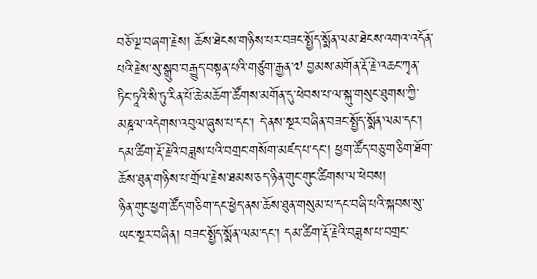བཅོ་ལྔ་བཞག་རྗེས། ཆོས་ཐེངས་གཉིས་པར་བཟང་སྤྱོད་སྨོན་ལམ་ཐེངས་འགའ་འདོན་པའི་རྗེས་སུ་སྒྲུབ་བརྒྱུད་བསྟན་པའི་གཙུག་རྒྱན་༧ བྱམས་མགོན་རྡོ་རྗེ་འཆང་ཀྭན་ཏིང་ཏཱའི་སི་ཏུ་རིན་པོ་ཆེ་མཆོག་ཚོགས་མགོན་དུ་ཕེབས་པ་ལ་སྐུ་གསུང་ཐུགས་ཀྱི་མཎྜལ་འདེགས་འབུལ་ཞུས་པ་དང་། དེ་ནས་སྔར་བཞིན་བཟང་སྤྱོད་སྨོན་ལམ་དང་། དམ་ཚིག་རྡོ་རྗེའི་བཟླས་པའི་བགྲང་གསོག་མཛད་པ་དང་། ཕྱག་ཚོད་བཅུ་གཅིག་ཐོག་ཆོས་ཐུན་གཉིས་པ་གྲོལ་རྗེས་ཐམས་ཅད་ཉིན་གུང་གུང་ཚིགས་ལ་ཕེབས།
ཉིན་གུང་ཕྱག་ཚོད་གཅིག་དང་ཕྱེད་ནས་ཆོས་ཐུན་གསུམ་པ་དང་བཞི་པའི་སྐབས་སུ་ཡང་སྔར་བཞིན། བཟང་སྤྱོད་སྨོན་ལམ་དང་། དམ་ཚིག་རྡོ་རྗེའི་བཟླས་པ་བགྲང་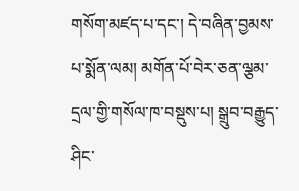གསོག་མཛད་པ་དང་། དེ་བཞིན་བྱམས་པ་སྨོན་ལམ། མགོན་པོ་བེར་ཅན་ལྕམ་དྲལ་གྱི་གསོལ་ཁ་བསྡུས་པ། སྒྲུབ་བརྒྱུད་ཤིང་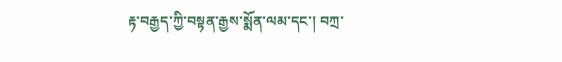རྟ་བརྒྱད་ཀྱི་བསྟན་རྒྱས་སྨོན་ལམ་དང་། བཀྲ་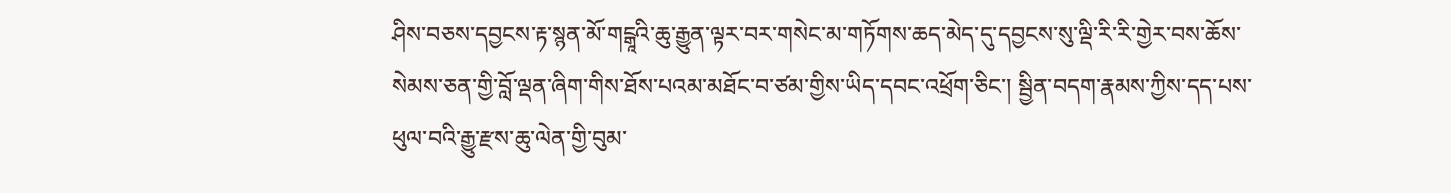ཤིས་བཅས་དབྱངས་རྟ་སྙན་མོ་གངྒཱའི་ཆུ་རྒྱུན་ལྟར་བར་གསེང་མ་གཏོགས་ཆད་མེད་དུ་དབྱངས་སུ་ལྡི་རི་རི་གྱེར་བས་ཆོས་སེམས་ཅན་གྱི་བློ་ལྡན་ཞིག་གིས་ཐོས་པའམ་མཐོང་བ་ཙམ་གྱིས་ཡིད་དབང་འཕྲོག་ཅིང་། སྦྱིན་བདག་རྣམས་ཀྱིས་དད་པས་ཕུལ་བའི་རྒྱུ་རྫས་ཆུ་ལེན་གྱི་བུམ་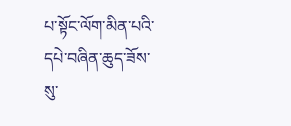པ་སྟོང་ལོག་མིན་པའི་དཔེ་བཞིན་ཆུད་ཟོས་སུ་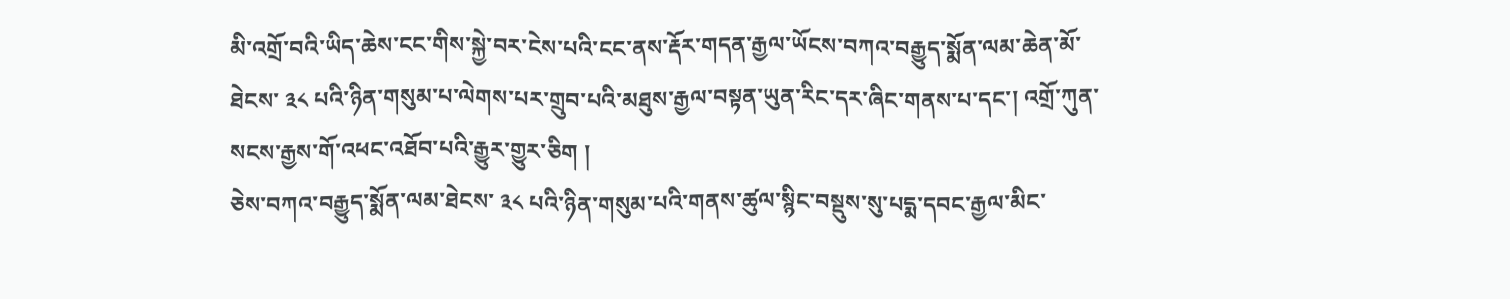མི་འགྲོ་བའི་ཡིད་ཆེས་ངང་གིས་སྐྱེ་བར་ངེས་པའི་ངང་ནས་རྡོར་གདན་རྒྱལ་ཡོངས་བཀའ་བརྒྱུད་སྨོན་ལམ་ཆེན་མོ་ཐེངས་ ༣༨ པའི་ཉིན་གསུམ་པ་ལེགས་པར་གྲུབ་པའི་མཐུས་རྒྱལ་བསྟན་ཡུན་རིང་དར་ཞིང་གནས་པ་དང་། འགྲོ་ཀུན་སངས་རྒྱས་གོ་འཕང་འཐོབ་པའི་རྒྱུར་གྱུར་ཅིག །
ཅེས་བཀའ་བརྒྱུད་སྨོན་ལམ་ཐེངས་ ༣༨ པའི་ཉིན་གསུམ་པའི་གནས་ཚུལ་སྙིང་བསྡུས་སུ་པདྨ་དབང་རྒྱལ་མིང་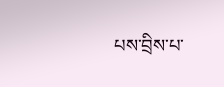པས་བྲིས་པ་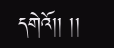དགེའོ།། །།